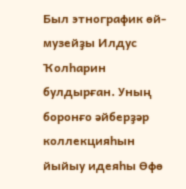Был этнографик өй-музейҙы Илдус Ҡолһарин булдырған. Уның боронғо әйберҙәр коллекцияһын йыйыу идеяһы Өфө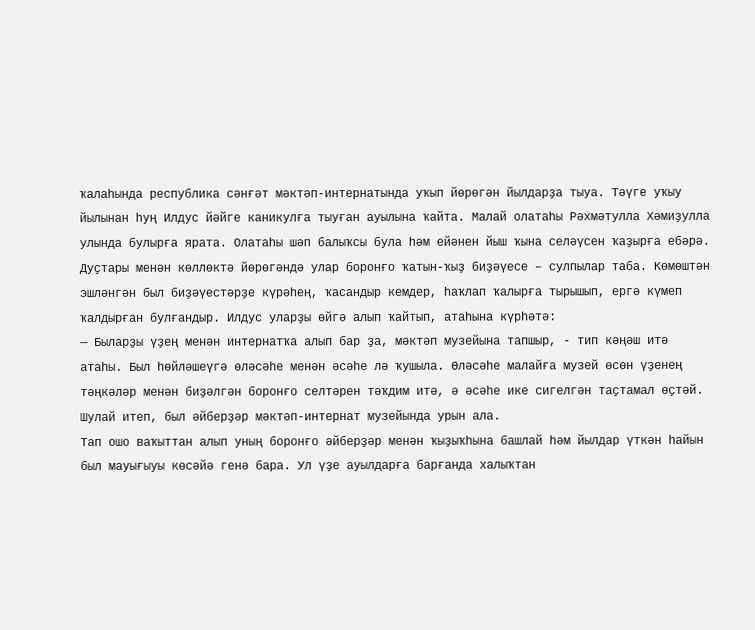ҡалаһында республика сәнғәт мәктәп-интернатында уҡып йөрөгән йылдарҙа тыуа. Тәүге уҡыу йылынан һуң Илдус йәйге каникулға тыуған ауылына ҡайта. Малай олатаһы Рәхмәтулла Хәмиҙулла улында булырға ярата. Олатаһы шәп балыҡсы була һәм ейәнен йыш ҡына селәүсен ҡаҙырға ебәрә. Дуҫтары менән көллөктә йөрөгәндә улар боронғо ҡатын-ҡыҙ биҙәүесе – сулпылар таба. Көмөштән эшләнгән был биҙәүестәрҙе күрәһең, ҡасандыр кемдер, һаҡлап ҡалырға тырышып, ергә күмеп ҡалдырған булғандыр. Илдус уларҙы өйгә алып ҡайтып, атаһына күрһәтә:
— Быларҙы үҙең менән интернатҡа алып бар ҙа, мәктәп музейына тапшыр, - тип кәңәш итә атаһы. Был һөйләшеүгә өләсәһе менән әсәһе лә ҡушыла. Өләсәһе малайға музей өсөн үҙенең тәңкәләр менән биҙәлгән боронғо селтәрен тәҡдим итә, ә әсәһе ике сигелгән таҫтамал өҫтәй. Шулай итеп, был әйберҙәр мәктәп-интернат музейында урын ала.
Тап ошо ваҡыттан алып уның боронғо әйберҙәр менән ҡыҙыҡһына башлай һәм йылдар үткән һайын был мауығыуы көсәйә генә бара. Ул үҙе ауылдарға барғанда халыҡтан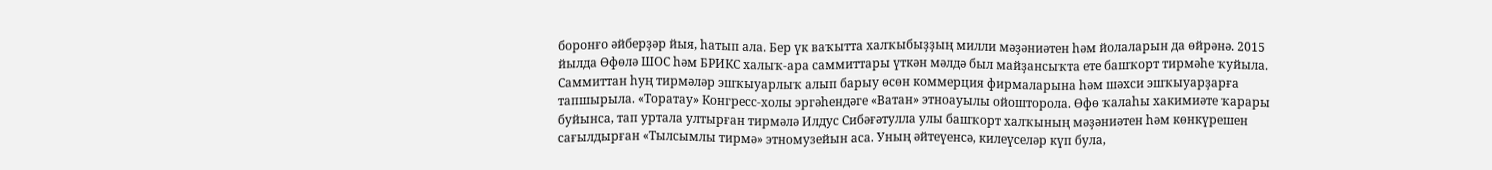боронғо әйберҙәр йыя, һатып ала. Бер үк ваҡытта халҡыбыҙҙың милли мәҙәниәтен һәм йолаларын да өйрәнә. 2015 йылда Өфөлә ШОС һәм БРИКС халыҡ-ара саммиттары үткән мәлдә был майҙансыҡта ете башҡорт тирмәһе ҡуйыла. Саммиттан һуң тирмәләр эшҡыуарлыҡ алып барыу өсөн коммерция фирмаларына һәм шәхси эшҡыуарҙарға тапшырыла. «Торатау» Конгресс-холы эргәһендәге «Ватан» этноауылы ойошторола. Өфө ҡалаһы хакимиәте ҡарары буйынса, тап уртала ултырған тирмәлә Илдус Сибәғәтулла улы башҡорт халҡының мәҙәниәтен һәм көнкүрешен сағылдырған «Тылсымлы тирмә» этномузейын аса. Уның әйтеүенсә, килеүселәр күп була,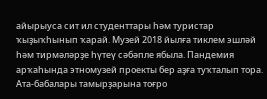айырыуса сит ил студенттары һәм туристар ҡыҙыҡһынып ҡарай. Музей 2018 йылға тиклем эшләй һәм тирмәләрҙе һүтеү сәбәпле ябыла. Пандемия арҡаһында этномузей проекты бер аҙға туҡталып тора.
Ата-бабалары тамырҙарына тоғро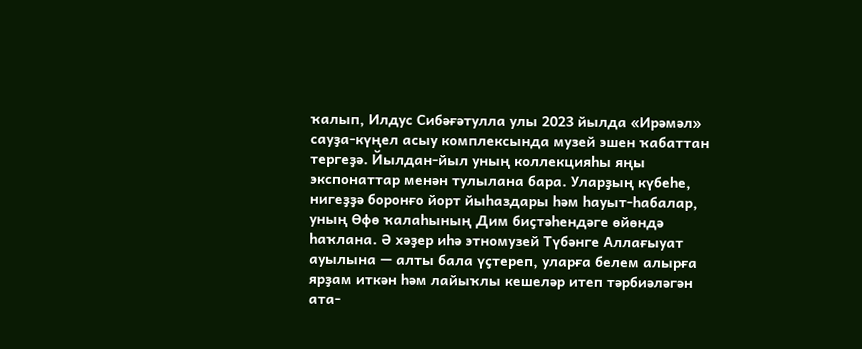ҡалып, Илдус Сибәғәтулла улы 2023 йылда «Ирәмәл» сауҙа-күңел асыу комплексында музей эшен ҡабаттан тергеҙә. Йылдан-йыл уның коллекцияһы яңы экспонаттар менән тулылана бара. Уларҙың күбеһе, нигеҙҙә боронғо йорт йыһаздары һәм һауыт-һабалар, уның Өфө ҡалаһының Дим биҫтәһендәге өйөндә һаҡлана. Ә хәҙер иһә этномузей Түбәнге Аллағыуат ауылына — алты бала үҫтереп, уларға белем алырға ярҙам иткән һәм лайыҡлы кешеләр итеп тәрбиәләгән ата-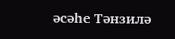әсәһе Тәнзилә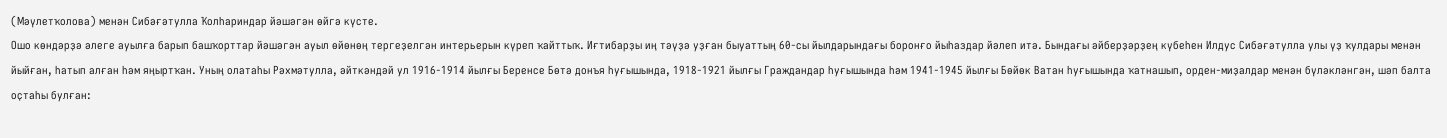(Мәүлетҡолова) менән Сибәғәтулла Ҡолһариндар йәшәгән өйгә күсте.
Ошо көндәрҙә әлеге ауылға барып башҡорттар йәшәгән ауыл өйөнөң тергеҙелгән интерьерын күреп ҡайттыҡ. Иғтибарҙы иң тәүҙә уҙған быуаттың 60-сы йылдарындағы боронғо йыһаздар йәлеп итә. Бындағы әйберҙәрҙең күбеһен Илдус Сибәғәтулла улы үҙ ҡулдары менән йыйған, һатып алған һәм яңыртҡан. Уның олатаһы Рәхмәтулла, әйткәндәй ул 1916-1914 йылғы Беренсе Бөтә донъя һуғышында, 1918-1921 йылғы Граждандар һуғышында һәм 1941-1945 йылғы Бөйөк Ватан һуғышында ҡатнашып, орден-миҙалдар менән бүләкләнгән, шәп балта оҫтаһы булған: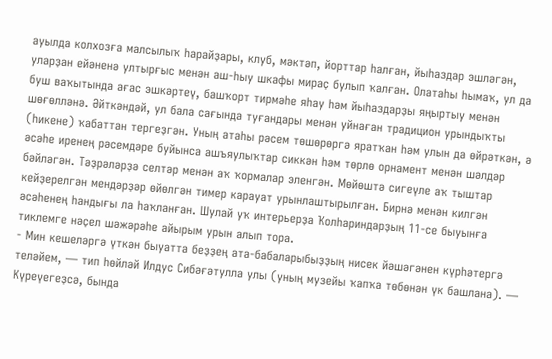ауылда колхозға малсылыҡ һарайҙары, клуб, мәктәп, йорттар һалған, йыһаздар эшләгән, уларҙан ейәненә ултырғыс менән аш-һыу шкафы мираҫ булып ҡалған. Олатаһы һымаҡ, ул да буш ваҡытында ағас эшкәртеү, башҡорт тирмәһе яһау һәм йыһаздарҙы яңыртыу менән шөғөлләнә. Әйткәндәй, ул бала сағында туғандары менән уйнаған традицион урындыҡты (һикене) ҡабаттан тергеҙгән. Уның атаһы рәсем төшөрөргә яратҡан һәм улын да өйрәткән, ә әсәһе иренең рәсемдәре буйынса ашъяулыҡтар сиккән һәм төрлө орнамент менән шәлдәр бәйләгән. Тәҙрәләрҙә селтәр менән аҡ ҡормалар эленгән. Мөйөштә сигеүле аҡ тыштар кейҙерелгән мендәрҙәр өйөлгән тимер карауат урынлаштырылған. Бирнә менән килгән әсәһенең һандығы ла һаҡланған. Шулай уҡ интерьерҙа Ҡолһариндарҙың 11-се быуынға тиклемге нәҫел шәжәрәһе айырым урын алып тора.
- Мин кешеләргә үткән быуатта беҙҙең ата-бабаларыбыҙҙың нисек йәшәгәнен күрһәтергә теләйем, — тип һөйләй Илдус Сибәғәтулла улы (уның музейы ҡапҡа төбөнән үк башлана). — Күреүегеҙсә, бында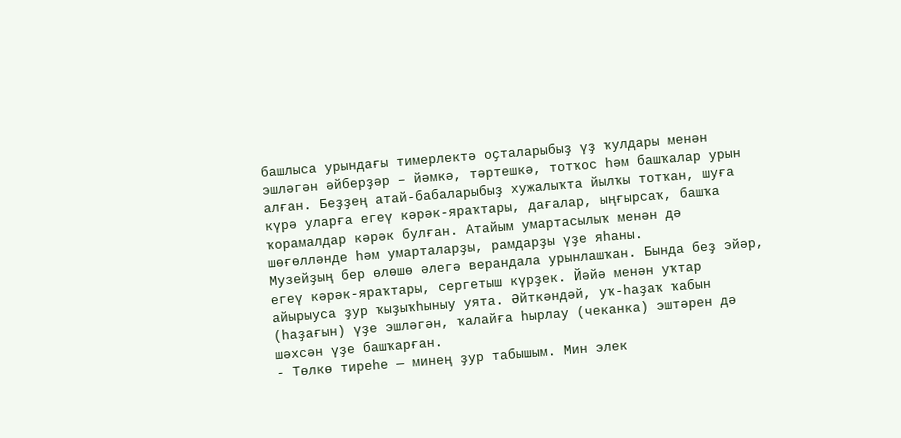башлыса урындағы тимерлектә оҫталарыбыҙ үҙ ҡулдары менән эшләгән әйберҙәр – йәмкә, тәртешкә, тотҡос һәм башҡалар урын алған. Беҙҙең атай-бабаларыбыҙ хужалыҡта йылҡы тотҡан, шуға күрә уларға егеү кәрәк-яраҡтары, дағалар, ыңғырсаҡ, башҡа ҡорамалдар кәрәк булған. Атайым умартасылыҡ менән дә шөғөлләнде һәм умарталарҙы, рамдарҙы үҙе яһаны.
Музейҙың бер өлөшө әлегә верандала урынлашҡан. Бында беҙ эйәр, егеү кәрәк-яраҡтары, сергетыш күрҙек. Йәйә менән уҡтар айырыуса ҙур ҡыҙыҡһыныу уята. Әйткәндәй, уҡ-һаҙаҡ ҡабын (һаҙағын) үҙе эшләгән, ҡалайға һырлау (чеканка) эштәрен дә шәхсән үҙе башҡарған.
- Төлкө тиреһе — минең ҙур табышым. Мин элек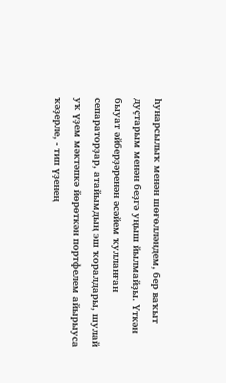һунарсылыҡ менән шөғөлләндем, бер ваҡыт дуҫтарым менән беҙгә уңыш йылмайҙы. Үткән быуат әйберҙәренән әсәйем ҡулланған сепараторҙар, атайымдың эш ҡоралдары, шулай уҡ үҙем мәктәпкә йөрөткән портфелем айырыуса ҡәҙерле, - тип үҙенең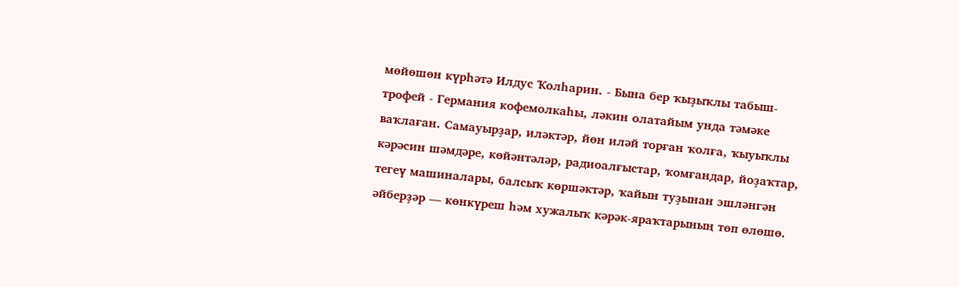мөйөшөн күрһәтә Илдус Ҡолһарин. - Бына бер ҡыҙыҡлы табыш-трофей - Германия кофемолкаһы, ләкин олатайым унда тәмәке ваҡлаған. Самауырҙар, иләктәр, йөн иләй торған ҡолға, ҡыуыҡлы кәрәсин шәмдәре, көйәнтәләр, радиоалғыстар, ҡомғандар, йоҙаҡтар, тегеү машиналары, балсыҡ көршәктәр, ҡайын туҙынан эшләнгән әйберҙәр — көнкүреш һәм хужалыҡ кәрәк-яраҡтарының төп өлөшө.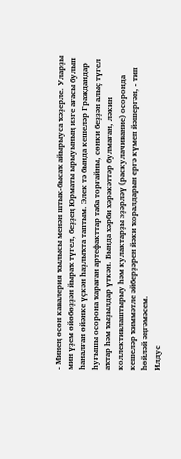- Минең өсөн кавалерия ҡылысы менән штык-бысаҡ айырыуса ҡәҙерле. Уларҙы мин үҙем өйөбөҙҙән йыраҡ түгел, беҙҙең Юрматы ырыуының изге ағасы булып һаналған өйәнке үҫкән һаҙлыҡта таптым. Элек тә бында кешеләр Граждандар һуғышы осорона ҡараған артефакттар таба торғайны, сөнки беҙҙән алыҫ түгел аҡтар һәм ҡыҙылдар үткән. Бында хәрби хәрәкәттәр булмаған, ләкин коллективлаштырыу һәм кулактарҙы эҙәрләү (раскулачивание) осоронда кешеләр ҡиммәтле әйберҙәрен йәки ҡоралдарын ергә күмеп йәшергән, - тип һөйләй әңгәмәсем.
Илдус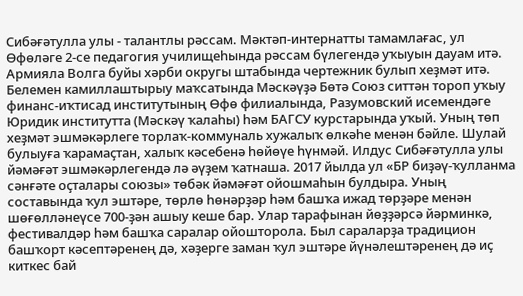Сибәғәтулла улы - талантлы рәссам. Мәктәп-интернатты тамамлағас, ул Өфөләге 2-се педагогия училищеһында рәссам бүлегендә уҡыуын дауам итә. Армияла Волга буйы хәрби округы штабында чертежник булып хеҙмәт итә. Белемен камиллаштырыу маҡсатында Мәскәүҙә Бөтә Союз ситтән тороп уҡыу финанс-иҡтисад институтының Өфө филиалында, Разумовский исемендәге Юридик институтта (Мәскәү ҡалаһы) һәм БАГСУ курстарында уҡый. Уның төп хеҙмәт эшмәкәрлеге торлаҡ-коммуналь хужалыҡ өлкәһе менән бәйле. Шулай булыуға ҡарамаҫтан, халыҡ кәсебенә һөйөүе һүнмәй. Илдус Сибәғәтулла улы йәмәғәт эшмәкәрлегендә лә әүҙем ҡатнаша. 2017 йылда ул «БР биҙәү-ҡулланма сәнғәте оҫталары союзы» төбәк йәмәғәт ойошмаһын булдыра. Уның составында ҡул эштәре, төрлө һөнәрҙәр һәм башҡа ижад төрҙәре менән шөғөлләнеүсе 700-ҙән ашыу кеше бар. Улар тарафынан йөҙҙәрсә йәрминкә, фестивалдәр һәм башҡа саралар ойошторола. Был сараларҙа традицион башҡорт кәсептәренең дә, хәҙерге заман ҡул эштәре йүнәлештәренең дә иҫ киткес бай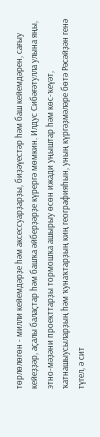төрлөлөгөн - милли кейемдәрҙе һәм аксессуарҙарҙы, биҙәүестәр һәм баш кейемдәрен, сағыу кейеҙҙәр, аҫалы балаҫтар һәм башҡа әйберҙәрҙе күрергә мөмкин. Илдус Сибәғәтулла улына яңы, этно-мәҙәни проекттарҙы тормошҡа ашырыу өсөн ижади уңыштар һәм көс-ҡеүәт, ҡатнашыусыларҙың һәм ҡунаҡтарҙың киң географияһын, уның күргәҙмәләре бөтә Рәсәйҙән генә түгел, ә сит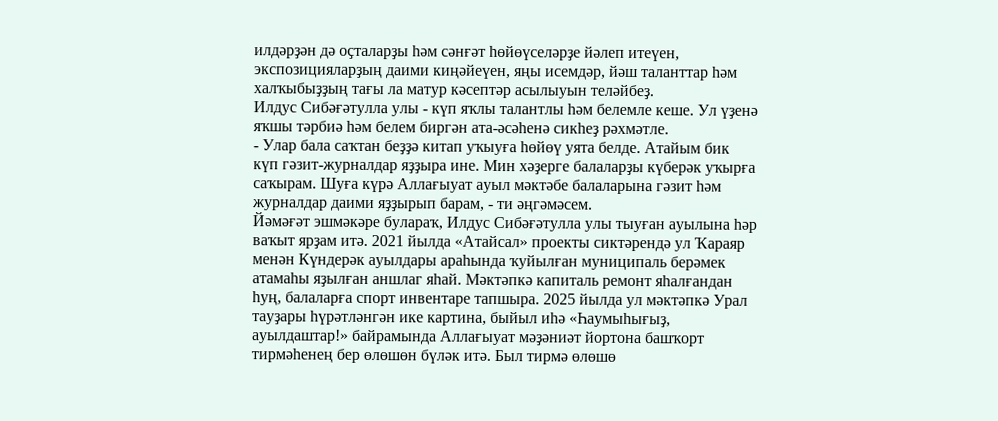илдәрҙән дә оҫталарҙы һәм сәнғәт һөйөүселәрҙе йәлеп итеүен, экспозицияларҙың даими киңәйеүен, яңы исемдәр, йәш таланттар һәм халҡыбыҙҙың тағы ла матур кәсептәр асылыуын теләйбеҙ.
Илдус Сибәғәтулла улы - күп яҡлы талантлы һәм белемле кеше. Ул үҙенә яҡшы тәрбиә һәм белем биргән ата-әсәһенә сикһеҙ рәхмәтле.
- Улар бала саҡтан беҙҙә китап уҡыуға һөйөү уята белде. Атайым бик күп гәзит-журналдар яҙҙыра ине. Мин хәҙерге балаларҙы күберәк уҡырға саҡырам. Шуға күрә Аллағыуат ауыл мәктәбе балаларына гәзит һәм журналдар даими яҙҙырып барам, - ти әңгәмәсем.
Йәмәғәт эшмәкәре булараҡ, Илдус Сибәғәтулла улы тыуған ауылына һәр ваҡыт ярҙам итә. 2021 йылда «Атайсал» проекты сиктәрендә ул Ҡараяр менән Күндерәк ауылдары араһында ҡуйылған муниципаль берәмек атамаһы яҙылған аншлаг яһай. Мәктәпкә капиталь ремонт яһалғандан һуң, балаларға спорт инвентаре тапшыра. 2025 йылда ул мәктәпкә Урал тауҙары һүрәтләнгән ике картина, быйыл иһә «Һаумыһығыҙ, ауылдаштар!» байрамында Аллағыуат мәҙәниәт йортона башҡорт тирмәһенең бер өлөшөн бүләк итә. Был тирмә өлөшө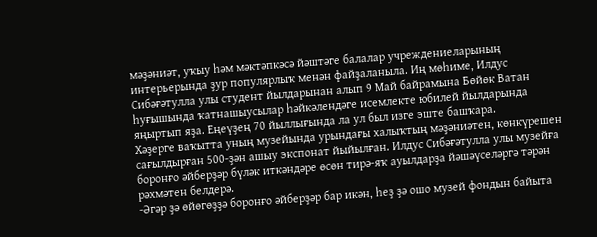мәҙәниәт, уҡыу һәм мәктәпкәсә йәштәге балалар учреждениеларының интерьерында ҙур популярлыҡ менән файҙаланыла. Иң мөһиме, Илдус Сибәғәтулла улы студент йылдарынан алып 9 Май байрамына Бөйөк Ватан һуғышында ҡатнашыусылар һәйкәлендәге исемлекте юбилей йылдарында яңыртып яҙа. Еңеүҙең 70 йыллығында ла ул был изге эште башҡара.
Хәҙерге ваҡытта уның музейында урындағы халыҡтың мәҙәниәтен, көнкүрешен сағылдырған 500-ҙән ашыу экспонат йыйылған. Илдус Сибәғәтулла улы музейға боронғо әйберҙәр бүләк иткәндәре өсөн тирә-яҡ ауылдарҙа йәшәүселәргә тәрән рәхмәтен белдерә.
-Әгәр ҙә өйөгөҙҙә боронғо әйберҙәр бар икән, һеҙ ҙә ошо музей фондын байыта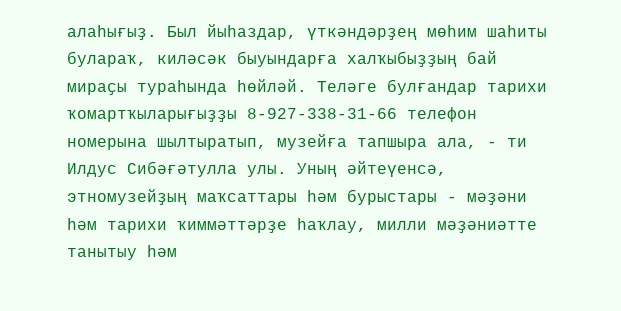алаһығыҙ. Был йыһаздар, үткәндәрҙең мөһим шаһиты булараҡ, киләсәк быуындарға халҡыбыҙҙың бай мираҫы тураһында һөйләй. Теләге булғандар тарихи ҡомартҡыларығыҙҙы 8-927-338-31-66 телефон номерына шылтыратып, музейға тапшыра ала, - ти Илдус Сибәғәтулла улы. Уның әйтеүенсә, этномузейҙың маҡсаттары һәм бурыстары - мәҙәни һәм тарихи ҡиммәттәрҙе һаҡлау, милли мәҙәниәтте танытыу һәм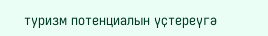туризм потенциалын үҫтереүгә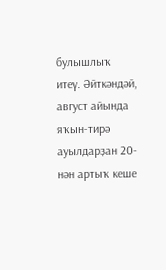булышлыҡ итеү. Әйткәндәй, август айында яҡын-тирә ауылдарҙан 20-нән артыҡ кеше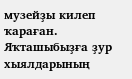музейҙы килеп ҡараған. Яҡташыбыҙға ҙур хыялдарының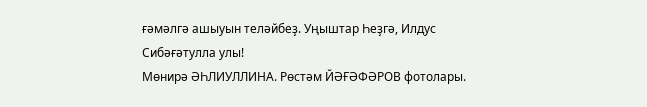ғәмәлгә ашыуын теләйбеҙ. Уңыштар Һеҙгә, Илдус Сибәғәтулла улы!
Мөнирә ӘҺЛИУЛЛИНА. Рөстәм ЙӘҒӘФӘРОВ фотолары.